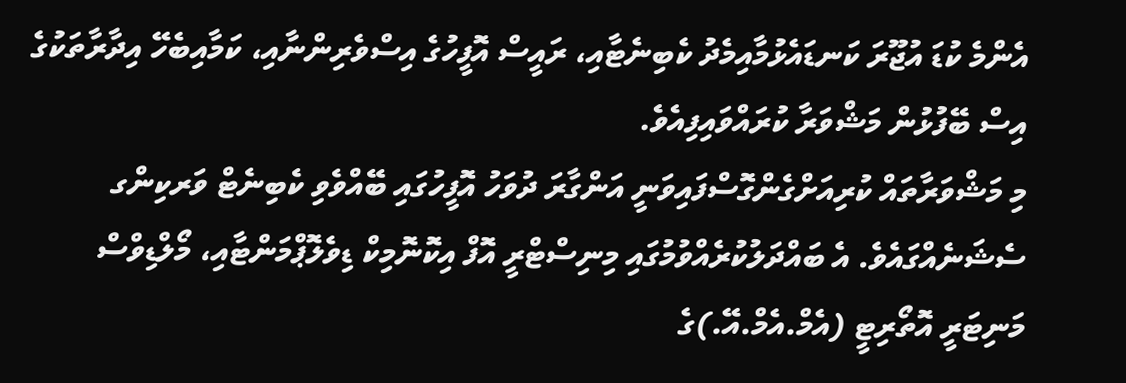އެންމެ ކުޑަ އުޖޫރަ ކަނޑައެޅުމާއިމެދު ކެބިނެޓާއި، ރައީސް އޮފީހުގެ އިސްވެރިންނާއި، ކަމާއިބެހޭ އިދާރާތަކުގެ އިސް ބޭފުޅުން މަޝްވަރާ ކުރައްވައިފިއެވެ.
މި މަޝްވަރާތައް ކުރިއަށްގެންގޮސްފައިވަނީ އަންގާރަ ދުވަހު އޮފީހުގައި ބޭއްވެވި ކެބިނެޓް ވަރކިންގ ސެޝަނެއްގައެވެ. އެ ބައްދަލުކުރެއްވުމުގައި މިނިސްޓްރީ އޮފް އިކޮނޮމިކް ޑިވެލޮޕްމަންޓާއި، މޯލްޑިވްސް މަނިޓަރީ އޮތޯރިޓީ (އެމް.އެމް.އޭ.)ގެ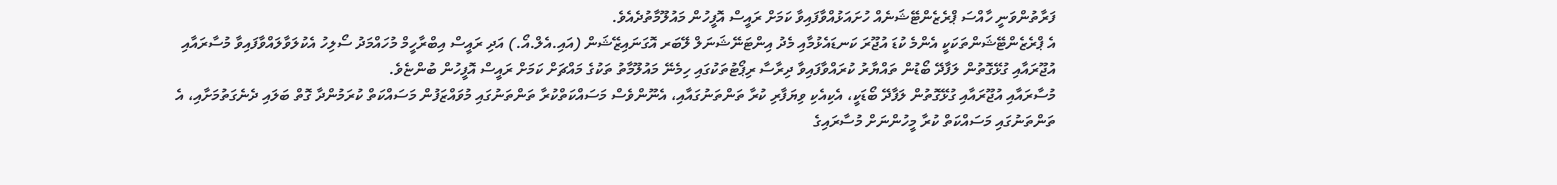ފަރާތުންވަނީ ހާއްސަ ޕްރެޒެންޓޭޝަނެއް ހުށައަޅުއްވާފައިވާ ކަމަށް ރައީސް އޮފީހުން މައުލޫމާތުދެއެވެ.
އެ ޕްރެޒެންޓޭޝަންތަކަކީ އެންމެ ކުޑަ އުޖޫރަ ކަނޑައެޅުމާއި މެދު އިންޓަނޭޝަނަލް ލޭބަރ އޮގަނައިޒޭޝަން (އައި.އެލް.އޯ.) އަދި ރައީސް އިބްރާހީމް މުހައްމަދު ސޯލިހު އެކުލަވާލައްވާފައިވާ މުސާރައާއި އުޖޫރައާއި ގުޅޭގޮތުން ލަފާދޭ ބޯޑުން ތައްޔާރު ކުރައްވާފައިވާ ދިރާސާ ރިޕޯޓުތަކުގައި ހިމެނޭ މައުލޫމާތު ތަކުގެ މައްޗަށް ކަމަށް ރައީސް އޮފީހުން ބުންޏެވެ.
މުސާރައާއި އުޖޫރައާއި ގުޅޭގޮތުން ލަފާދޭ ބޯޑަކީ، އެކިއެކި ވިޔަފާރި ކުރާ ތަންތަނުގައާއި، އެނޫންވެސް މަސައްކަތްކުރާ ތަންތަނުގައި މުވައްޒަފުން މަސައްކަތް ކުރަމުންދާ ގޮތް ބަލައި ދެނެގަތުމަށާއި، އެ ތަންތަނުގައި މަސައްކަތް ކުރާ މީހުންނަށް މުސާރައިގެ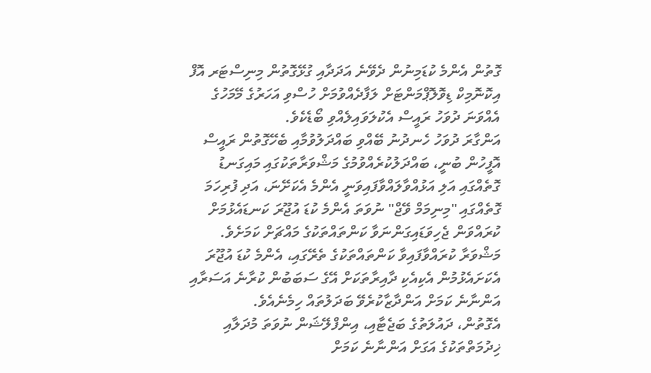ގޮތުން އެންމެ ކުޑަމިނުން ދެވޭނެ އަދަދާއި ގުޅޭގޮތުން މިނިސްޓަރ އޮފް އިކޮނޮމިކް ޑިވޮލޮޕްމަންޓަށް ލަފާދެއްވުމަށް ހުސްވި އަހަރުގެ މޭމަހުގެ އެއްވަނަ ދުވަހު ރައީސް އެކުލަވައިލެއްވި ބޯޑެކެވެ.
އަންގާރަ ދުވަހު ހެނދުނު ބޭއްވި ބައްދަލުވުމާއި ބެހޭގޮތުން ރައީސް އޮފީހުން ބުނީ، ބައްދަލުކުރެއްވުމުގެ މަޝްވަރާތަކުގައި މައިގަނޑު ގޮތެއްގައި އަލި އަޅުއްވާލައްވާފައިވަނީ އެންމެ އެކަށޭނަ، އަދި ފުރިހަމަ ގޮތެއްގައި "މިނިމަމް ވޭޖް" ނުވަތަ އެންމެ ކުޑަ އުޖޫރަ ކަނޑައެޅުމަށް ކުރައްވަން ޖެހިވަޑައިގަންނަވާ ކަންތައްތަކުގެ މައްޗަށް ކަމަށެވެ.
މަޝްވަރާ ކުރައްވާފައިވާ ކަންތައްތަކުގެ ތެރޭގައި، އެންމެ ކުޑަ އުޖޫރަ އެކަށައެޅުމުން އެކިއެކި ދާއިރާތަކަށް އޭގެ ސަބަބުން ކުރާނެ އަސަރާއި އަންނާނެ ކަމަށް އަންދާޒާކުރެވޭ ބަދަލުތައް ހިމެނެއެވެ.
އެގޮތުން، ދައުލަތުގެ ބަޖެޓާއި، އިންފްލޭޝަން ނުވަތަ މުދަލާއި ޚިދުމަތްތަކުގެ އަގަށް އަންނާނެ ކަމަށް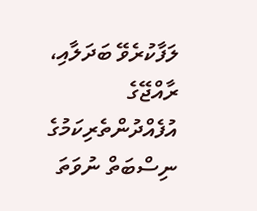ލަފާކުރެވޭ ބަދަލާއި، ރާއްޖޭގެ އުފެއްދުންތެރިކަމުގެ ނިސްބަތް ނުވަތަ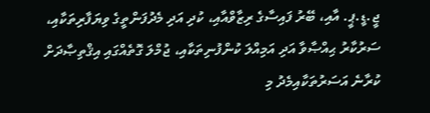ޖީ.ޑީ.ޕީ. އާއި، ބޭރު ފައިސާގެ ރިޒާވްއާއި، ކުދި އަދި މެދުފަންތީގެ ވިޔަފާރިތަކާއި، ސަރުކާރު ޙިއްޞާވާ އަދި އަމިއްލަ ކުންފުނިތަކާއި، ޖުމްލަ ގޮތެއްގައި އިޤްތިޞާދަށް ކުރާނެ އަސަރުތަކާއިމެދު މި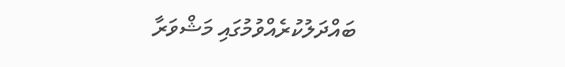ބައްދަލުކުރެއްވުމުގައި މަޝްވަރާ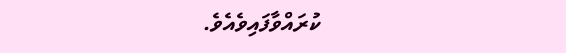ކުރައްވާފައިވެއެވެ.